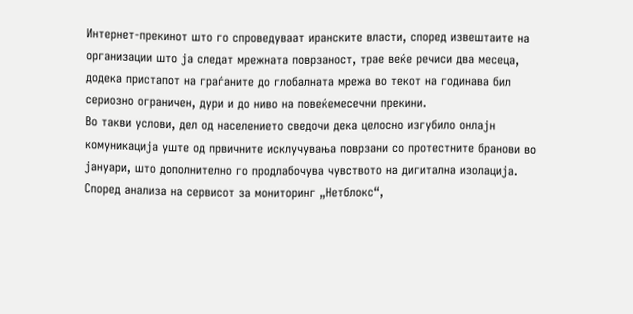Интернет-прекинот што го спроведуваат иранските власти, според извештаите на организации што ја следат мрежната поврзаност, трае веќе речиси два месеца, додека пристапот на граѓаните до глобалната мрежа во текот на годинава бил сериозно ограничен, дури и до ниво на повеќемесечни прекини.
Во такви услови, дел од населението сведочи дека целосно изгубило онлајн комуникација уште од првичните исклучувања поврзани со протестните бранови во јануари, што дополнително го продлабочува чувството на дигитална изолација.
Според анализа на сервисот за мониторинг „Нетблокс“,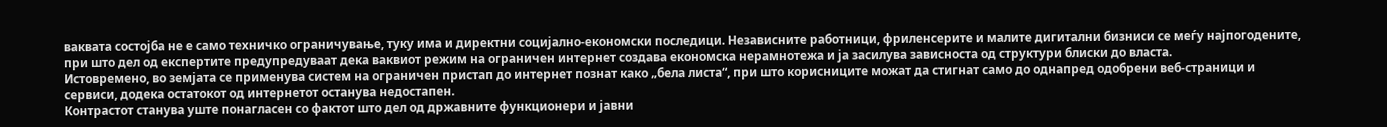ваквата состојба не е само техничко ограничување, туку има и директни социјално-економски последици. Независните работници, фриленсерите и малите дигитални бизниси се меѓу најпогодените, при што дел од експертите предупредуваат дека ваквиот режим на ограничен интернет создава економска нерамнотежа и ја засилува зависноста од структури блиски до власта.
Истовремено, во земјата се применува систем на ограничен пристап до интернет познат како „бела листа“, при што корисниците можат да стигнат само до однапред одобрени веб-страници и сервиси, додека остатокот од интернетот останува недостапен.
Контрастот станува уште понагласен со фактот што дел од државните функционери и јавни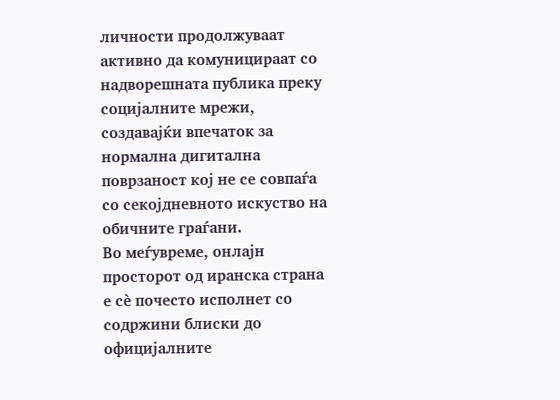личности продолжуваат активно да комуницираат со надворешната публика преку социјалните мрежи, создавајќи впечаток за нормална дигитална поврзаност кој не се совпаѓа со секојдневното искуство на обичните граѓани.
Во меѓувреме, онлајн просторот од иранска страна е сè почесто исполнет со содржини блиски до официјалните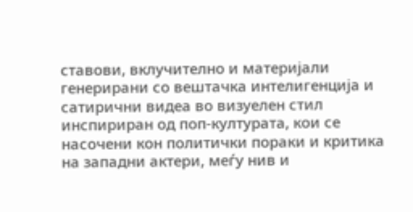ставови, вклучително и материјали генерирани со вештачка интелигенција и сатирични видеа во визуелен стил инспириран од поп-културата, кои се насочени кон политички пораки и критика на западни актери, меѓу нив и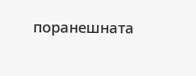поранешната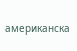американска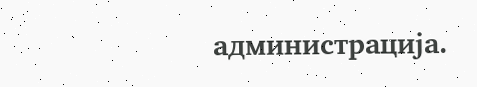администрација.